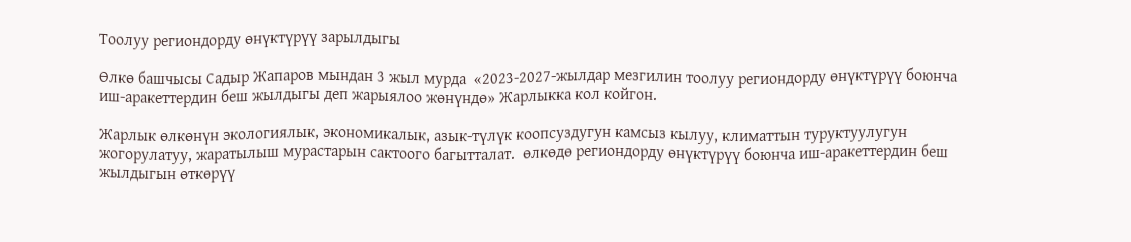Тоолуу региондорду өнүктүрүү зарылдыгы

Өлкө башчысы Садыр Жапаров мындан 3 жыл мурда  «2023-2027-жылдар мезгилин тоолуу региондорду өнүктүрүү боюнча иш-аракеттердин беш жылдыгы деп жарыялоо жөнүндө» Жарлыкка кол койгон.

Жарлык өлкөнүн экологиялык, экономикалык, азык-түлүк коопсуздугун камсыз кылуу, климаттын туруктуулугун жогорулатуу, жаратылыш мурастарын сактоого багытталат.  өлкөдө региондорду өнүктүрүү боюнча иш-аракеттердин беш жылдыгын өткөрүү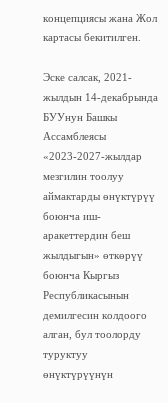концепциясы жана Жол картасы бекитилген.

Эске салсак, 2021-жылдын 14-декабрында БУУнун Башкы Ассамблеясы «2023-2027-жылдар мезгилин тоолуу аймактарды өнүктүрүү боюнча иш-аракеттердин беш жылдыгын» өткөрүү боюнча Кыргыз Республикасынын демилгесин колдоого алган, бул тоолорду туруктуу өнүктүрүүнүн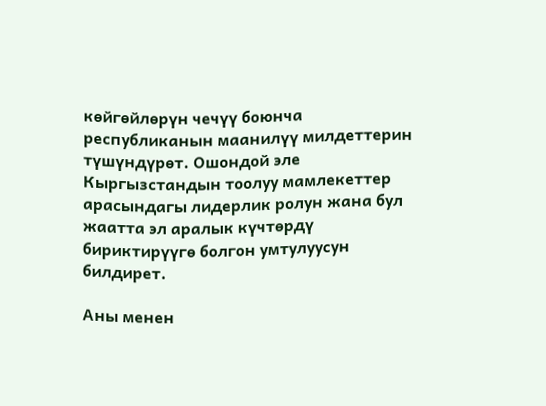көйгөйлөрүн чечүү боюнча республиканын маанилүү милдеттерин түшүндүрөт. Ошондой эле Кыргызстандын тоолуу мамлекеттер арасындагы лидерлик ролун жана бул жаатта эл аралык күчтөрдү бириктирүүгө болгон умтулуусун билдирет.

Аны менен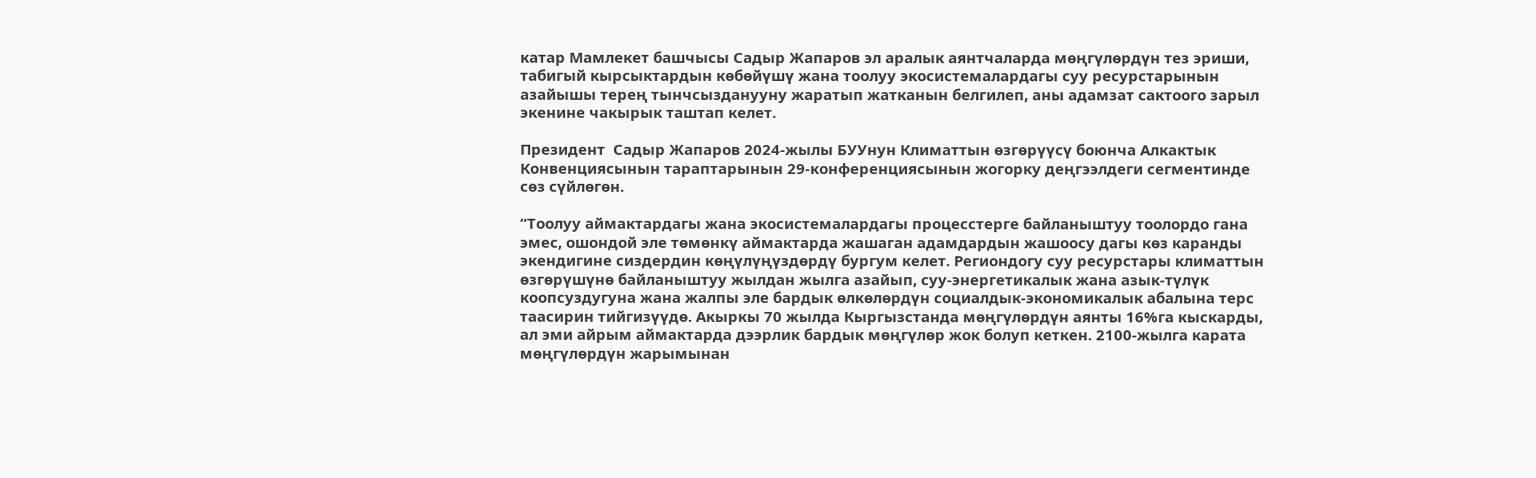катар Мамлекет башчысы Садыр Жапаров эл аралык аянтчаларда мөңгүлөрдүн тез эриши, табигый кырсыктардын көбөйүшү жана тоолуу экосистемалардагы суу ресурстарынын азайышы терең тынчсызданууну жаратып жатканын белгилеп, аны адамзат сактоого зарыл экенине чакырык таштап келет.

Президент  Садыр Жапаров 2024-жылы БУУнун Климаттын өзгөрүүсү боюнча Алкактык Конвенциясынын тараптарынын 29-конференциясынын жогорку деңгээлдеги сегментинде сөз сүйлөгөн.

“Тоолуу аймактардагы жана экосистемалардагы процесстерге байланыштуу тоолордо гана эмес, ошондой эле төмөнкү аймактарда жашаган адамдардын жашоосу дагы көз каранды экендигине сиздердин көңүлүңүздөрдү бургум келет. Региондогу суу ресурстары климаттын өзгөрүшүнө байланыштуу жылдан жылга азайып, суу-энергетикалык жана азык-түлүк коопсуздугуна жана жалпы эле бардык өлкөлөрдүн социалдык-экономикалык абалына терс таасирин тийгизүүдө. Акыркы 70 жылда Кыргызстанда мөңгүлөрдүн аянты 16%га кыскарды, ал эми айрым аймактарда дээрлик бардык мөңгүлөр жок болуп кеткен. 2100-жылга карата мөңгүлөрдүн жарымынан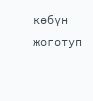көбүн жоготуп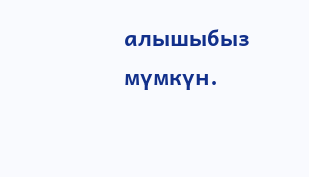алышыбыз мүмкүн.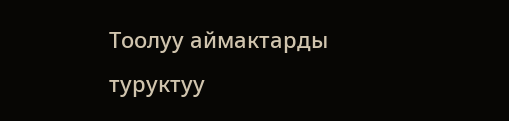Тоолуу аймактарды туруктуу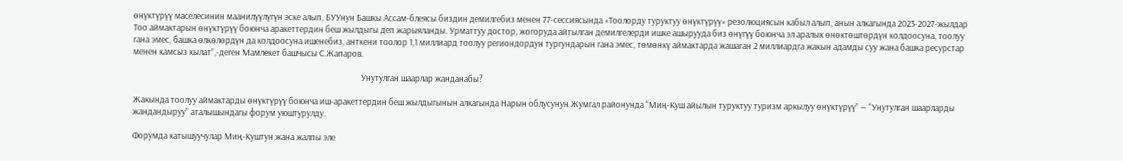өнүктүрүү маселесинин маанилүүлүгүн эске алып, БУУнун Башкы Ассам-блеясы биздин демилгебиз менен 77-сессиясында «Тоолорду туруктуу өнүктүрүү» резолюциясын кабыл алып, анын алкагында 2023-2027-жылдар Тоо аймактарын өнүктүрүү боюнча аракеттердин беш жылдыгы деп жарыяланды. Урматтуу достор, жогоруда айтылган демилгелерди ишке ашырууда биз өнүгүү боюнча эл аралык өнөктөштөрдүн колдоосуна, тоолуу гана эмес, башка өлкөлөрдүн да колдоосуна ишенебиз, анткени тоолор 1,1 миллиард тоолуу региондордун тургундарын гана эмес, төмөнкү аймактарда жашаган 2 миллиардга жакын адамды суу жана башка ресурстар менен камсыз кылат”,-деген Мамлекет башчысы С.Жапаров.

                                                                                                                  Унутулган шаарлар жанданабы?

Жакында тоолуу аймактарды өнүктүрүү боюнча иш-аракеттердин беш жылдыгынын алкагында Нарын облусунун Жумгал районунда “Миң-Куш айылын туруктуу туризм аркылуу өнүктүрүү” — “Унутулган шаарларды жандандыруу” аталышындагы форум уюштурулду.

Форумда катышуучулар Миң-Куштун жана жалпы эле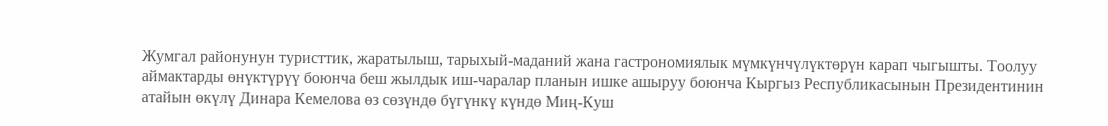Жумгал районунун туристтик, жаратылыш, тарыхый-маданий жана гастрономиялык мүмкүнчүлүктөрүн карап чыгышты. Тоолуу аймактарды өнүктүрүү боюнча беш жылдык иш-чаралар планын ишке ашыруу боюнча Кыргыз Республикасынын Президентинин атайын өкүлү Динара Кемелова өз сөзүндө бүгүнкү күндө Миң-Куш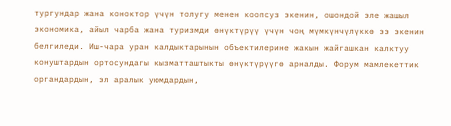тургундар жана коноктор үчүн толугу менен коопсуз экенин, ошондой эле жашыл экономика, айыл чарба жана туризмди өнүктүрүү үчүн чоң мүмкүнчүлүккө ээ экенин белгиледи. Иш-чара уран калдыктарынын объектилерине жакын жайгашкан калктуу конуштардын ортосундагы кызматташтыкты өнүктүрүүгө арналды. Форум мамлекеттик органдардын, эл аралык уюмдардын,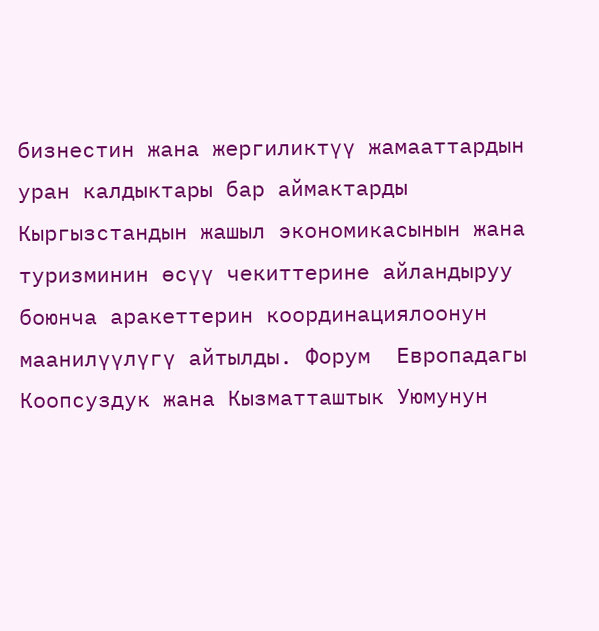бизнестин жана жергиликтүү жамааттардын уран калдыктары бар аймактарды Кыргызстандын жашыл экономикасынын жана туризминин өсүү чекиттерине айландыруу боюнча аракеттерин координациялоонун маанилүүлүгү айтылды. Форум  Европадагы Коопсуздук жана Кызматташтык Уюмунун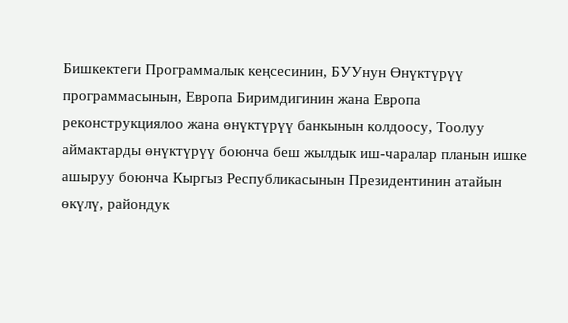Бишкектеги Программалык кеңсесинин, БУУнун Өнүктүрүү программасынын, Европа Биримдигинин жана Европа реконструкциялоо жана өнүктүрүү банкынын колдоосу, Тоолуу аймактарды өнүктүрүү боюнча беш жылдык иш-чаралар планын ишке ашыруу боюнча Кыргыз Республикасынын Президентинин атайын өкүлү, райондук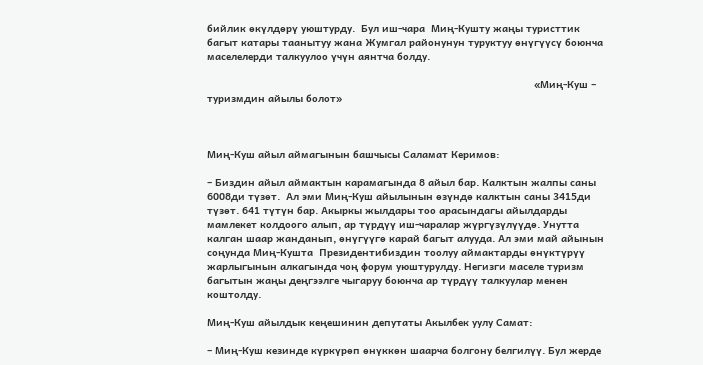бийлик өкүлдөрү уюштурду.  Бул иш-чара  Миң-Кушту жаңы туристтик багыт катары таанытуу жана Жумгал районунун туруктуу өнүгүүсү боюнча маселелерди талкуулоо үчүн аянтча болду.

                                                                                                             «Миң-Куш – туризмдин айылы болот»



Миң-Куш айыл аймагынын башчысы Саламат Керимов:

– Биздин айыл аймактын карамагында 8 айыл бар. Калктын жалпы саны 6008ди түзөт.  Ал эми Миң-Куш айылынын өзүндө калктын саны 3415ди түзөт. 641 түтүн бар. Акыркы жылдары тоо арасындагы айылдарды мамлекет колдоого алып, ар түрдүү иш-чаралар жүргүзүлүүдө. Унутта калган шаар жанданып, өнүгүүгө карай багыт алууда. Ал эми май айынын соңунда Миң-Кушта  Президентибиздин тоолуу аймактарды өнүктүрүү жарлыгынын алкагында чоң форум уюштурулду. Негизги маселе туризм багытын жаңы деңгээлге чыгаруу боюнча ар түрдүү талкуулар менен коштолду.

Миң-Куш айылдык кеңешинин депутаты Акылбек уулу Самат:

– Миң-Куш кезинде күркүрөп өнүккөн шаарча болгону белгилүү. Бул жерде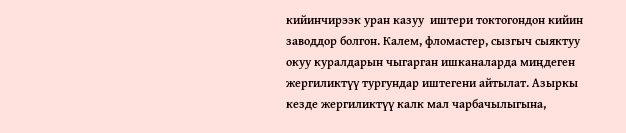кийинчирээк уран казуу  иштери токтогондон кийин  заводдор болгон. Калем, фломастер, сызгыч сыяктуу окуу куралдарын чыгарган ишканаларда миңдеген жергиликтүү тургундар иштегени айтылат. Азыркы кезде жергиликтүү калк мал чарбачылыгына,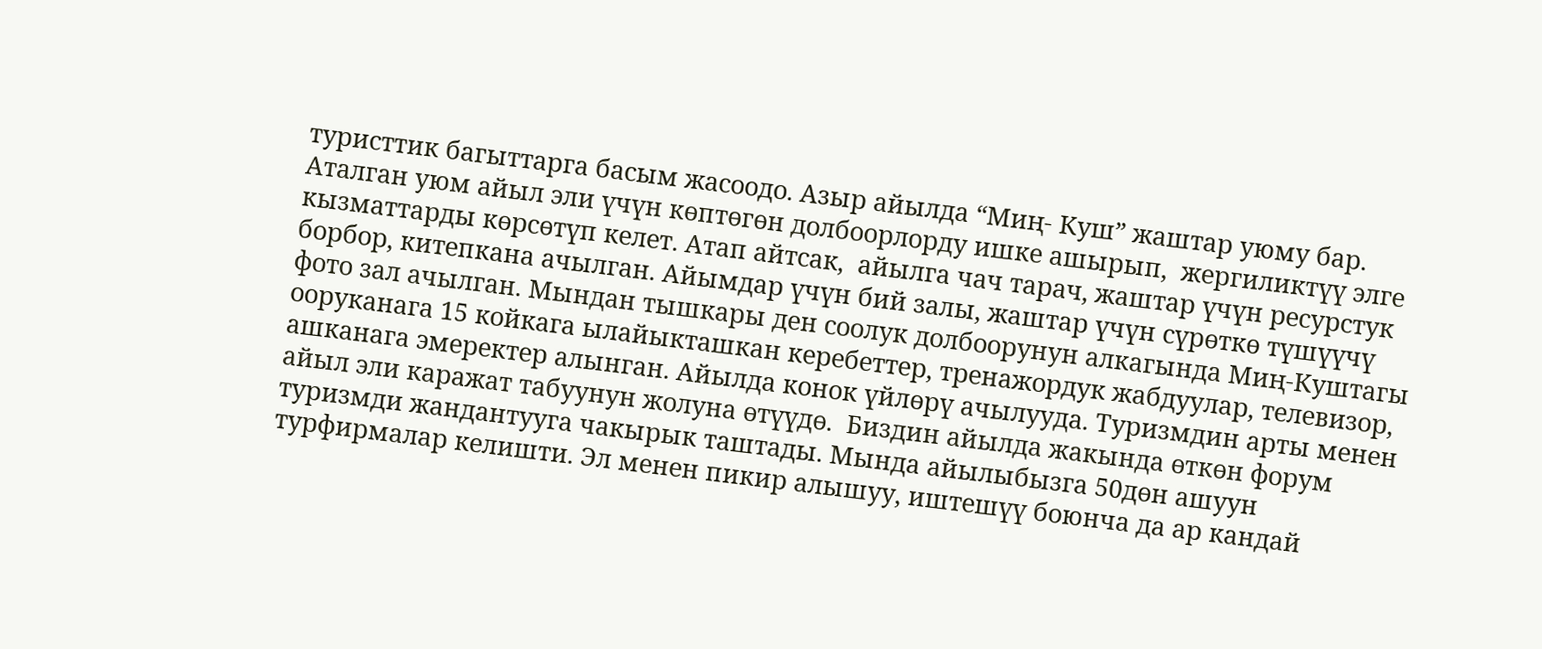туристтик багыттарга басым жасоодо. Азыр айылда “Миң- Куш” жаштар уюму бар. Аталган уюм айыл эли үчүн көптөгөн долбоорлорду ишке ашырып,  жергиликтүү элге кызматтарды көрсөтүп келет. Атап айтсак,  айылга чач тарач, жаштар үчүн ресурстук борбор, китепкана ачылган. Айымдар үчүн бий залы, жаштар үчүн сүрөткө түшүүчү фото зал ачылган. Мындан тышкары ден соолук долбоорунун алкагында Миң-Куштагы ооруканага 15 койкага ылайыкташкан керебеттер, тренажордук жабдуулар, телевизор, ашканага эмеректер алынган. Айылда конок үйлөрү ачылууда. Туризмдин арты менен айыл эли каражат табуунун жолуна өтүүдө.  Биздин айылда жакында өткөн форум туризмди жандантууга чакырык таштады. Мында айылыбызга 50дөн ашуун турфирмалар келишти. Эл менен пикир алышуу, иштешүү боюнча да ар кандай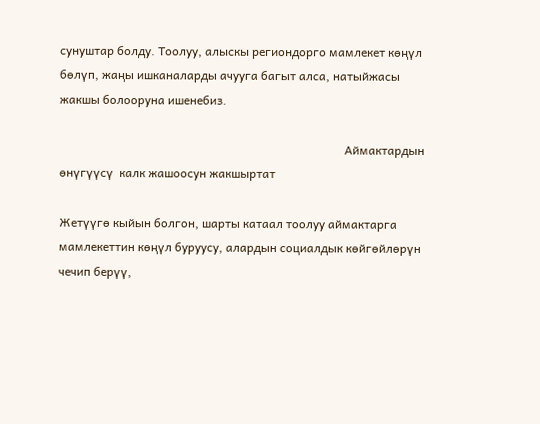сунуштар болду. Тоолуу, алыскы региондорго мамлекет көңүл бөлүп, жаңы ишканаларды ачууга багыт алса, натыйжасы жакшы болооруна ишенебиз.

                                                                                               Аймактардын өнүгүүсү  калк жашоосун жакшыртат

Жетүүгө кыйын болгон, шарты катаал тоолуу аймактарга мамлекеттин көңүл буруусу, алардын социалдык көйгөйлөрүн чечип берүү,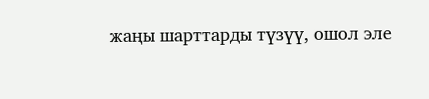жаңы шарттарды түзүү, ошол эле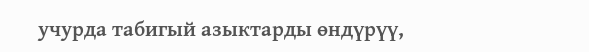учурда табигый азыктарды өндүрүү,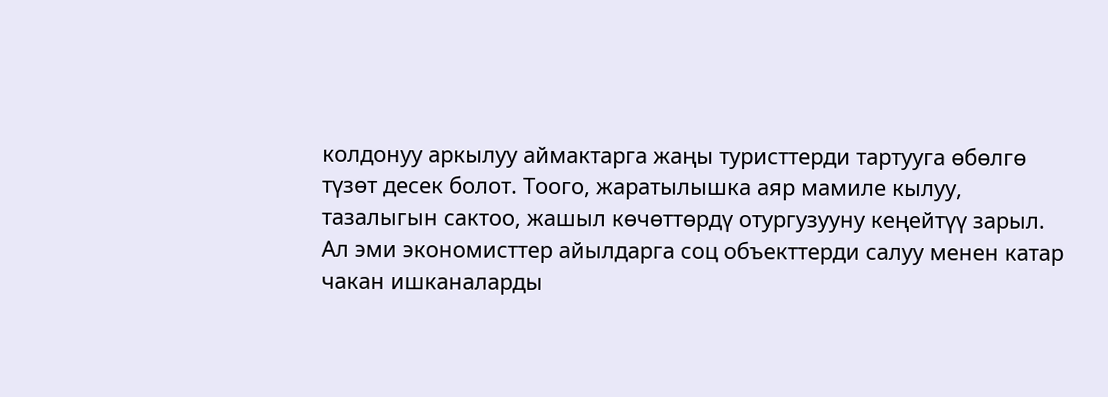колдонуу аркылуу аймактарга жаңы туристтерди тартууга өбөлгө түзөт десек болот. Тоого, жаратылышка аяр мамиле кылуу, тазалыгын сактоо, жашыл көчөттөрдү отургузууну кеңейтүү зарыл. Ал эми экономисттер айылдарга соц объекттерди салуу менен катар чакан ишканаларды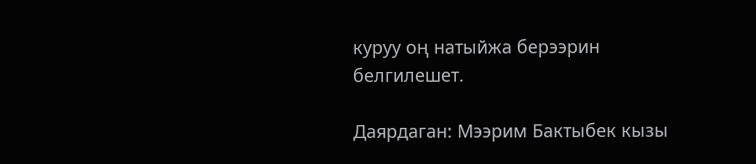куруу оң натыйжа берээрин белгилешет.

Даярдаган: Мээрим Бактыбек кызы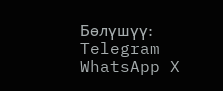Бөлүшүү: Telegram WhatsApp X